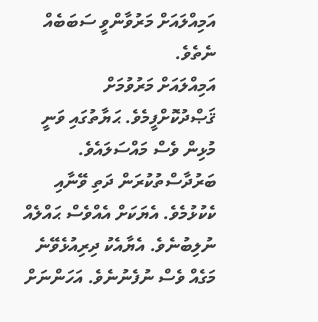އަމިއްލައަށް މަރުވާންވީ ސަބަބެއް ނެތެވެ.
އަމިއްލައަށް މަރުވުމަށް ޤަޞްދުކޮށްފީމެވެ. ޙަޔާތުގައި ވަނީ މުޅިން ވެސް މައްސަލައެވެ. ބަރުދާސްތުކުރަން ދަތި ވޭނާއި ކެކުޅުމެވެ. އެޔަކަށް އެއްވެސް ޙައްލެއް ނުލިބުނެވެ. އެޔާއެކު ދިރިއުޅެވޭނެ މަގެއް ވެސް ނުފެނުނެވެ. އަހަންނަށް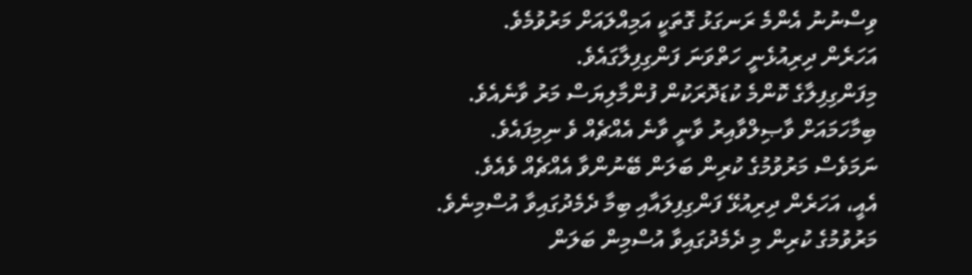ވިސްނުނު އެންމެ ރަނގަޅު ގޮތަކީ އަމިއްލައަށް މަރުވުމެވެ.
އަހަރެން ދިރިއުޅެނީ ހަތްވަނަ ފަންގިފިލާގައެވެ.
މިފަންގިފިލާގެ ކޮންމެ ކުޑަދޮރަކުން ފުންމާލިޔަސް މަރު ވާނެއެވެ.
ބިމާހަމައަށް ވާޞިލްވާއިރު ވާނީ ވާނެ އެއްޗެއް ވެ ނިމިފައެވެ.
ނަމަވެސް މަރުވުމުގެ ކުރިން ބަލަން ބޭނުންވާ އެއްޗެއް ވެއެވެ.
އެއީ، އަހަރެން ދިރިއުޅޭ ފަންގިފިލައާއި ބިމާ ދެމެދުގައިވާ އުސްމިނެވެ.
މަރުވުމުގެ ކުރިން މި ދެމެދުގައިވާ އުސްމިން ބަލަން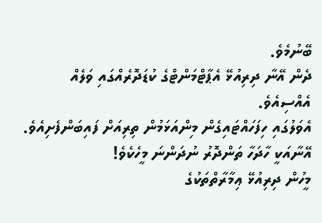ބޭނުމެވެ.
ދެން އޭނާ ދިރިއުޅޭ އެޕާޓްމަންޓްގެ ކުޑަދޮރެއްގައި ވަލެއް އެއްސިއެވެ.
އެވަލުގައި ހިފަހައްޓައިގެން މިންއަޅަމުން ތިރިއަށް ފައިބަންފެށިއެވެ.
އޭނާއަކީ ހާދަހާ ތަންދޮރު ނުދަންނަ މީހެކެވެ!
މީހުން ދިރިއުޅޭ ޢިމާރާތްތަކުގެ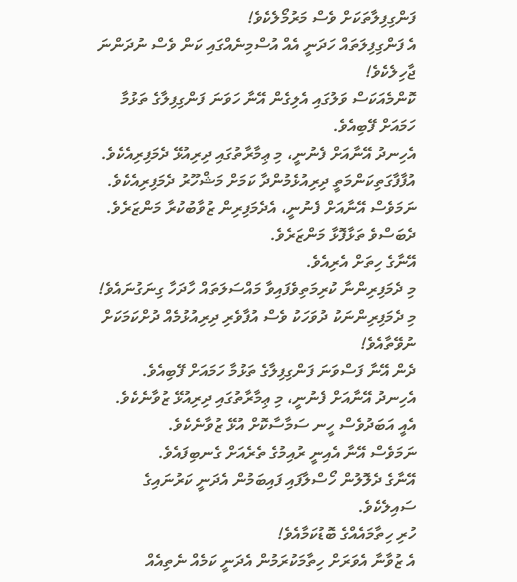ފަންގިފިލާތަކަށް ވެސް މަރުމޯލެކެވެ!
އެ ފަންގިފިލަތައް ހަދަނީ އެއް އުސްމިނެއްގައި ކަން ވެސް ނުދަންނަ ޖާހިލެކެވެ!
ކޮންމެއަކަސް ވަލުގައި އެލިގެން އޭނާ ހަވަނަ ފަންގިފިލާގެ ތަޅުމާ ހަމައަށް ފޭބިއެވެ.
އެހިނދު އޭނާއަށް ފެނުނީ، މި ޢިމާރާތުގައި ދިރިއުޅޭ ދެމަފިރިއެކެވެ.
އުފާފާގަތިކަންމަތީ ދިރިއުޅެމުންދާ ކަމަށް މަޝްހޫރު ދެމަފިރިއެކެވެ.
ނަމަވެސް އޭނާއަށް ފެނުނީ، އެދެމަފިރިން ޒުވާބުކުރާ މަންޒަރެވެ.
ދެބަސްވެ ތަޅާފޮޅާ މަންޒަރެވެ.
އޭނާގެ ހިތަށް އެރިއެވެ.
މި ދެމަފިރިންނާ ކުރިމަތިވެފައިވާ މައްސަލަތައް ހާދަހާ ގިނަގުނައެވެ!
މި ދެމަފިރިންނަކު ދުވަހަކު ވެސް އުފާވެރި ދިރިއުޅުމެއް ދުށްކަމަކަށް ނުވޭތާއެވެ!
ދެން އޭނާ ފަސްވަނަ ފަންގިފިލާގެ ތަޅުމާ ހަމައަށް ފޭބިއެވެ.
އެހިނދު އޭނާއަށް ފެނުނީ، މި ޢިމާރާތުގައި ދިރިއުޅޭ ޒުވާނެކެވެ.
އެއީ އަބަދުވެސް ހީނ ސަމާސާކޮށް އުޅޭ ޒުވާނެކެވެ.
ނަމަވެސް އޭނާ އެއިނީ ރުއިމުގެ ތެރެއަށް ގެނބިފައެވެ.
އޭނާގެ ދެލޮލުން ހޯސްލާފައި ފައިބަމުން އެދަނީ ކަރުނައިގެ ސައިލެކެވެ.
ހުރި ހިތާމައެއްގެ ބޮޑުކަމާއެވެ!
އެ ޒުވާނާ އެވަރަށް ހިތާމަކުރަމުން އެދަނީ ކަމެއް ނެތިއެއް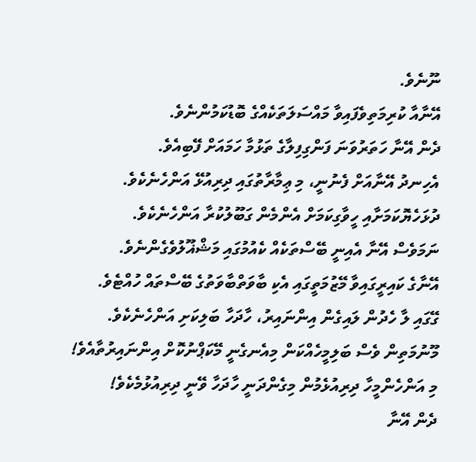ނޫނެވެ.
އޭނާއާ ކުރިމަތިވެފައިވާ މައްސަލަތަކެއްގެ ބޮޑުކަމުންނެވެ.
ދެން އޭނާ ހަތަރުވަނަ ފަންގިފިލާގެ ތަޅުމާ ހަމައަށް ފޭބިއެވެ.
އެހިނދު އޭނާއަށް ފެނުނީ، މި ޢިމާރާތުގައި ދިރިއުޅޭ އަންހެނެކެވެ.
ދުޅަހެޔޮކަމަށާއި ހީވާގިކަމަށް އެންމެން ގަބޫލުކުރާ އަންހެނެކެވެ.
ނަމަވެސް އޭނާ އެއިނީ ބޭސްތަކެއް ކެއުމުގައި މަޝްޣޫލުވެގެންނެވެ.
އޭނާގެ ކައިރީގައިވާ މޭޒުމަތީގައި އެކި ބާވަތްބާވަތުގެ ބޭސްތައް ހުއްޓެވެ.
ގޭގައި ލާ ހެދުން ލައިގެން އިންނައިރު، ހާދަހާ ބަލިކަށި އަންހެނެކެވެ.
މޫނުމަތިން ވެސް ބަލިމީހެއްކަން މިއެނގެނީ މޭކަޕްނުކޮށް އިންނައިރުތާއެވެ!
މި އަންހެންމީހާ ދިރިއުޅެމުން މިގެންދަނީ ހާދަހާ ވޭނީ ދިރިއުޅުމެކެވެ!
ދެން އޭނާ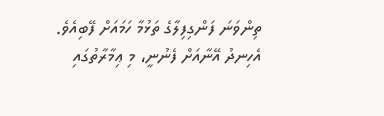ތިންވަނަ ފަންގިފިލާގެ ތަޅުމާ ހަމައަށް ފޭބިއެވެ.
އެހިނދު އޭނާއަށް ފެނުނީ، މި ޢިމާރާތުގައި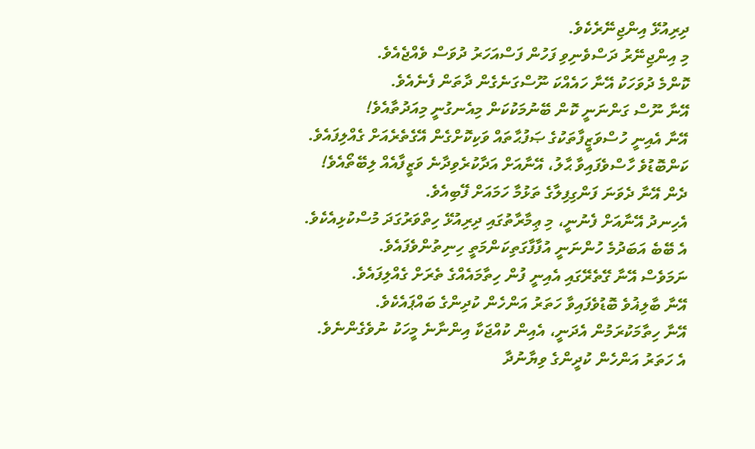ދިރިއުޅޭ އިންޖިނޭރެކެވެ.
މި އިންޖިނޭރު ދަސްވެނިވި ފަހުން ފަސްއަހަރު ދުވަސް ވެއްޖެއެވެ.
ކޮންމެ ދުވަހަކު އޭނާ ހައެއްކަ ނޫސްގަނެގެން ދާތަން ފެނެއެވެ.
އޭނާ ނޫސް ގަންނަނީ ކޮން ބޭނުމަކުކަން މިއެނގުނީ މިއަދުތާއެވެ!
އޭނާ އެއިނީ ހުސްވަޒީފާތަކުގެ ޞަފުޙާތައް ވަކިކޮށްގެން އޭގެތެރެއަށް ގެއްލިފައެވެ.
ކަންބޮޑުވެ ހާސްވެފައިވާ ޙާލު، އޭނާއަށް އަދާކުރެވިދާނެ ވަޒީފާއެއް ލިބޭތޯއެވެ!
ދެން އޭނާ ދެވަނަ ފަންގިފިލާގެ ތަޅުމާ ހަމައަށް ފޭބިއެވެ.
އެހިނދު އޭނާއަށް ފެނުނީ، މި ޢިމާރާތުގައި ދިރިއުޅޭ ހިތްވަރުގަދަ މުސްކުޅިއެކެވެ.
އެ ބޭބެ އަބަދުމެ ހުންނަނީ އުފާފާގަތިކަންމަތީ ހިނިތުންވެފައެވެ.
ނަމަވެސް އޭނާ ގޭތެރޭގައި އެއިނީ ފުން ހިތާމައެއްގެ ތެރަށް ގެއްލިފައެވެ.
އޭނާ ބާލިޣުވެ ބޮޑުވެފައިވާ ހަތަރު އަންހެން ކުދިންގެ ބައްޕައެކެވެ.
އޭނާ ހިތާމަކުރަމުން އެދަނީ، އެއިން ކުއްޖަކާ އިންނާނެ މީހަކު ނުވެގެންނެވެ.
އެ ހަތަރު އަންހެން ކުދީންގެ ވިޔާނުދާ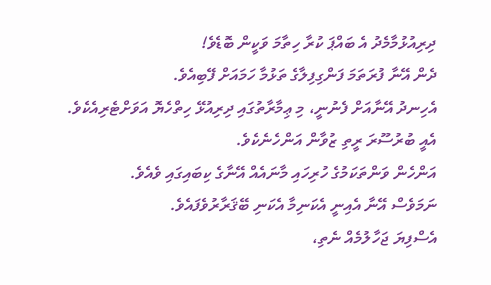ދިރިއުޅުމާމެދު އެ ބައްޕަ ކުރާ ހިތާމަ ވަކީން ބޮޑެވެ!
ދެން އޭނާ ފުރަތަމަ ފަންގިފިލާގެ ތަޅުމާ ހަމައަށް ފޭބިއެވެ.
އެހިނދު އޭނާއަށް ފެނުނީ، މި ޢިމާރާތުގައި ދިރިއުޅޭ ހިތްހެޔޮ އަވަށްޓެރިއެކެވެ.
އެއީ ބުރުސޫރަ ރީތި ޒުވާން އަންހެނެކެވެ.
އަންހެން ވަންތަކަމުގެ ހުރިހައި މާނައެއް އޭނާގެ ކިބައިގައި ވެއެވެ.
ނަމަވެސް އޭނާ އެއިނީ އެކަނިމާ އެކަނި ބޭޤަރާރުވެފައެވެ.
އެސްފިޔަ ޖަހާލުމެއް ނެތި،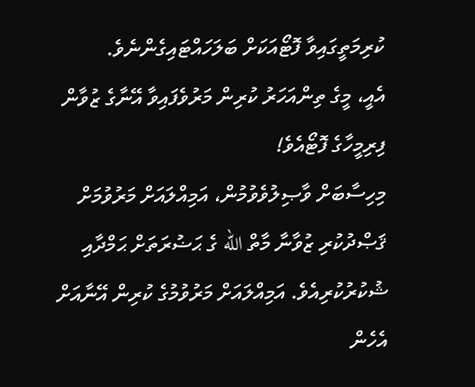ކުރިމަތީގައިވާ ފޮޓޯއަކަށް ބަލަހައްޓައިގެންނެވެ.
އެއީ، މީގެ ތިންއަހަރު ކުރިން މަރުވެފައިވާ އޭނާގެ ޒުވާން ފިރިމީހާގެ ފޮޓޯއެވެ!
މިހިސާބަށް ވާޞިލުވެވުމުން، އަމިއްލައަށް މަރުވުމަށް ޤަޞްދުކުރި ޒުވާނާ މާތް الله ގެ ޙަޟުރަތަށް ޙަމްދާއި ޝުކުރުކުރިއެވެ. އަމިއްލައަށް މަރުވުމުގެ ކުރިން އޭނާއަށް އެހެން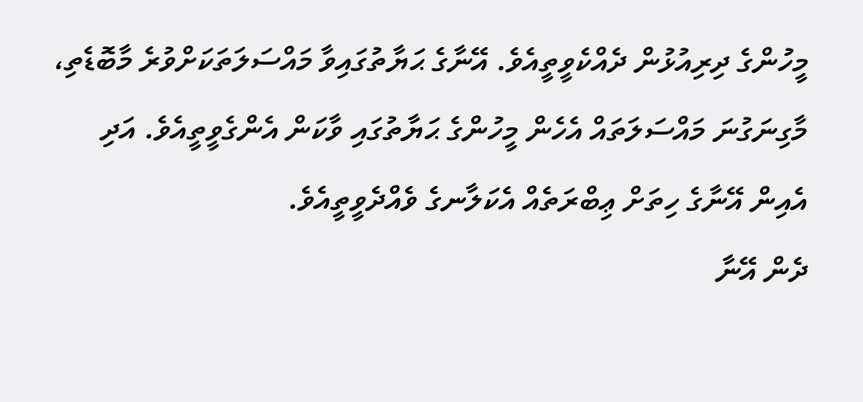މީހުންގެ ދިރިއުޅުން ދެއްކެވީތީއެވެ. އޭނާގެ ޙަޔާތުގައިވާ މައްސަލަތަކަށްވުރެ މާބޮޑެތި، މާގިނަގުނަ މައްސަލަތައް އެހެން މީހުންގެ ޙަޔާތުގައި ވާކަން އެންގެވީތީއެވެ. އަދި އެއިން އޭނާގެ ހިތަށް ޢިބްރަތެއް އެކަލާނގެ ވެއްދެވީތީއެވެ.
ދެން އޭނާ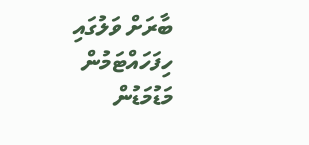ބާރަށް ވަލުގައި ހިފަހައްޓަމުން މަޑުމަޑުން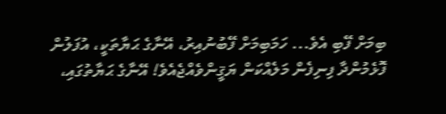ބިމަށް ފޭބި އެވެ... ހަމަބިމަށް ފޭބުނުއިރު، އޭނާގެ ޙަޔާތަކީ، އުފަލުން ފޮޅެމުންދާ ފިނިފެން މަލެއްކަން ޔަޤީންވެއްޖެއެވެ! އޭނާގެ ޙަޔާތުގައި،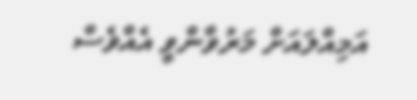އަމިއްލައަށް މަރުވާންވީ އެއްވެސް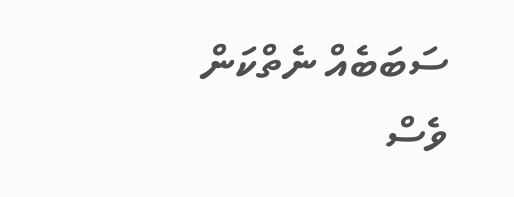ސަބަބެއް ނެތްކަން ވެސް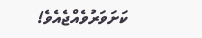ކަށަވަރުވެއްޖެއެވެ!